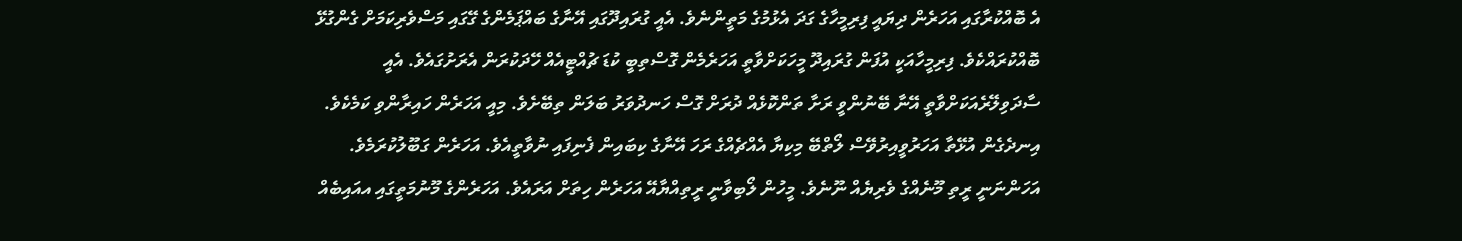އެ ބޮއްކުރާގައި އަހަރެން ދިޔައީ ފިރިމީހާގެ ގަދަ އެޅުމުގެ މަތީންނެވެ. އެއީ ގުރައިދޫގައި އޭނާގެ ބައްޕަމެންގެ ގޭގައި މަސްވެރިކަމަށް ގެންގުޅޭ ބޮއްކުރައްކެވެ. ފިރިމީހާއަކީ އުފަން ގުރައިދޫ މީހަކަށްވާތީ އަހަރެމެން ގޮސްތިބީ ކުޑަ ޗުއްޓީއެއް ހޭދަކުރަން އެރަށުގައެވެ. އެއީ ސާދަވިލޭރެއަކަށްވާތީ އޭނާ ބޭނުންވީ ރަށާ ތަންކޮޅެއް ދުރަށް ގޮސް ހަނދުވަރު ބަލަން ތިބޭށެވެ. މިއީ އަހަރެން ހައިރާންވި ކަމެކެވެ. އިނދެގެން އުޅޭތާ އަހަރުވީއިރުވޭސް ލޯތްބޭ މިކިޔާ އެއްޗެއްގެ ރަހަ އޭނާގެ ކިބައިން ފެނިފައި ނުވާތީއެވެ. އަހަރެން ގަބޫލުކުރަމެވެ. އަހަންނަނީ ރީތި މޫނެއްގެ ވެރިޔެއް ނޫނެވެ. މީހުން ލޯބިވާނީ ރީތިއްޔާއޭ އަހަރެން ހިތަށް އަރައެވެ. އަހަރެންގެ މޫނުމަތީގައި އއައިބެއް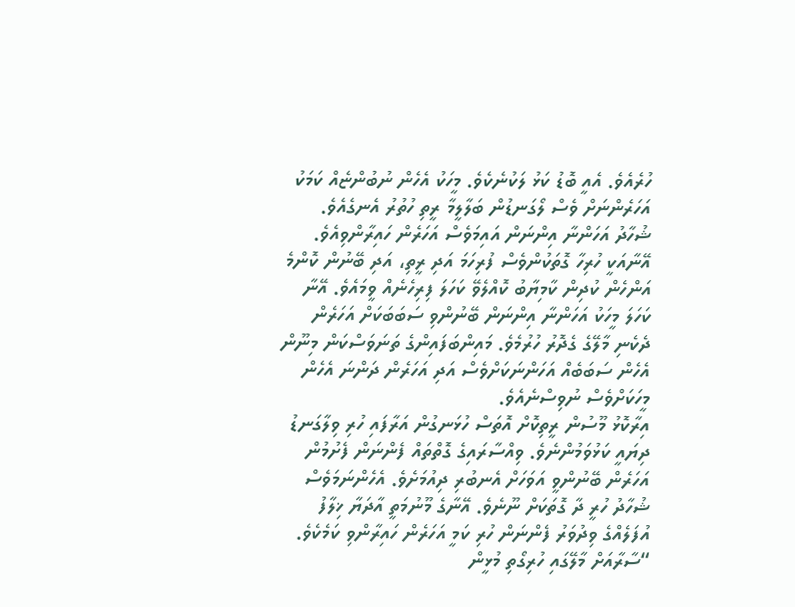ހުރެއެވެ. އެއީ ބޮޑު ކަޅު ލަކުނެކެވެ. މީހަކު އެހެން ނުބުންޏެއް ކަމަކު އަހަރެންނަށް ވެސް ލޯގަނޑުން ބަލާލީމާ ރީތި ހުތުރު އެނގެއެވެ.
ޝުހާދު އަހަންނާ އިންނަން އައިމަވެސް އަހަރެން ހައިރާންވިއެވެ. އޭނާއަކީ ހުރިހާ ގޮތަކުންވެސް ފުރިހަމަ އަދި ރީތި، އަދި ބޭނުން ކޮންމެ އަންހެން ކުދިން ކާމިޔާބު ކޮއްލެވޭ ކަހަލަ ފިރިހެނެއް ވީމައެވެ. އޭނާ ކަހަލަ މީހަކު އަހަންނާ އިންނަން ބޭނުންވި ސަބަބަކަށް އަހަރެން ދެކެނި މާލޭގެ ގެދޮރު ހުރުމެވެ. މައިންބަފައިންގެ ތަނަވަސްކަން މިނޫން އެހެން ސަބަބެއް އަހަންނަކަށްވެސް އަދި އަހަރެން ދަންނަ އެހެން މީހަކަށްވެސް ނުވިސްނެއެވެ.
އިރާކޮޅު މޫސުން ރީތިކޮށް އޮތަސް ހުޅަނގުން އަރާފައި ހުރި ވިލާގަނޑު ދިޔައީ ކަޅުވަމުންނެވެ. ވިއްސާރައިގެ ގޮތްތައް ފެންނަން ފެށުމުން އަހަރެން ބޭނުންވީ އަވަހަށް އެނބުރި ދިއުމަށެވެ. އެހެންނަމަވެސް ޝުހާދު ހުރީ ދާ ގޮތަކަށް ނޫނެވެ. އޭނާގެ މޫނުމަތީ އާދަޔާ ޚިލާފު އުފަލެއްގެ ވިދުވަރު ފެންނަން ހުރި ކަމީ އަހަރެން ހައިރާންވި ކަމެކެވެ.
“ސާރާއަށް މާލޭގައި ހުރިގޯތި މުޅީން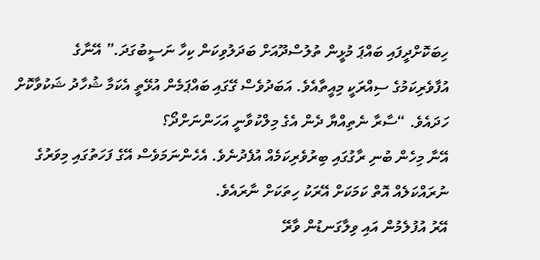ހިބަކޮށްދީފައި ބައްޕަ މުޅީން ތުލުސްދޫއަށް ބަދަލުވިކަން ކިހާ ނަސީބުގަދަ.” އޭނާގެ އުފާވެރިކަމުގެ ސިއްރަކީ މިއީތާއެވެ. އަބަދުވެސް ގޭގައި ބައްޕަމެން އުޅޭތީ އެކަމާ ޝުހާދު ޝަކުވާކޮށް ހަދައެވެ. “ސާރާ ނެތިއްޔާ ދެން އެގެ މިލްކުވާނީ އަހަންނަށްދޯ؟
އޭނާ މިހެން ބުނި ރާގުގައި ބިރުވެރިކަމެއް އުފެދުނެވެ. އެހެންނަމަވެސް އޭގެ ފަހަތުގައި މިވަރުގެ ނުރައްކަލެއް އޮތް ކަމަކަށް އޭރަކު ހިތަކަށް ނާރައެވެ.
އޭރު އުފުލެމުން އައި ވިލާގަނޑުން ވާރޭ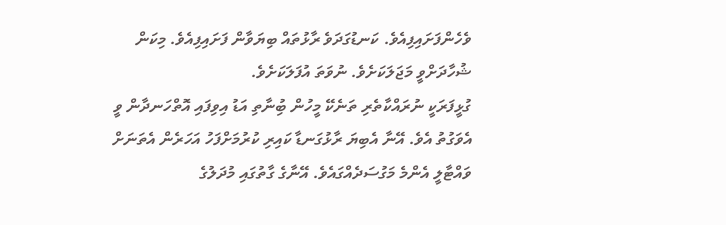ވެހެންފަށައިފިއެވެ. ކަނޑުގަދަވެ ރާޅުތައް ބިޔަވާން ފަށައިފިއެވެ. މިކަން ޝުހާދަށްވީ މަޖަލަކަށެވެ. ނުވަތަ އުފަލަކަށެވެ.
ގުޅީފަރަކީ ނުރައްކާތެރި ތަނެކޭ މީހުން ބިުނާތި އަޑު އިވިފައި އޮތްހަނދާން ވީ އެވަގުތު އެވެ. އޭނާ އެބިޔަ ރާޅުގަނޑާ ކައިރި ކުރުމަށްފަހު އަހަރެން އެތަނަށް ވައްޓާލީ އެންމެ މަގުސަދެއްގައެވެ. އޭނާގެ ގާތުގައި މުދަލުގެ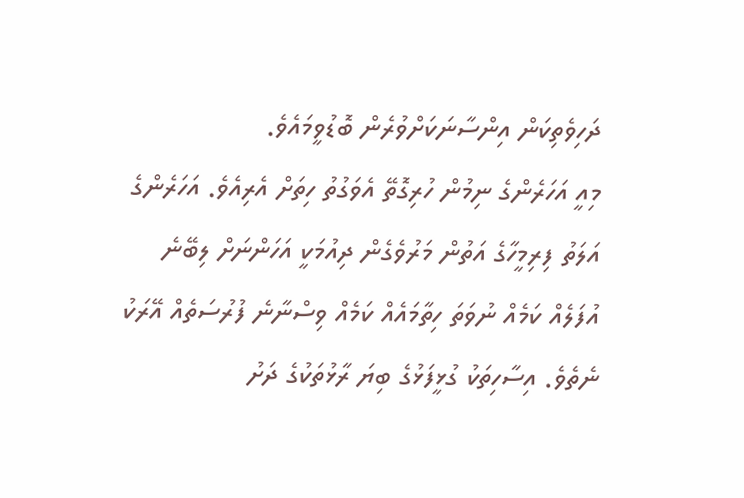ދަހިވެތިކަން އިންސާނަކަށްވުރެން ބޮޑުވީމައެވެ.
މިއީ އަހަރެންގެ ނިމުން ހުރިގޮތޭ އެވަގުތު ހިތަށް އެރިއެވެ. އަހަރެންގެ އަލަތު ފިރިމީހާގެ އަތުން މަރުވެގެން ދިއުމަކީ އަހަންނަށް ލިބޭނެ އުފަލެއް ކަމެއް ނުވަތަ ހިތާމައެއް ކަމެއް ވިސްނާނެ ފުރުސަތެއް އޭރަކު ނެތެވެ. އިސާހިތަކު ގުޅީފަޅުގެ ބިޔަ ރާޅުތަކުގެ ދަށު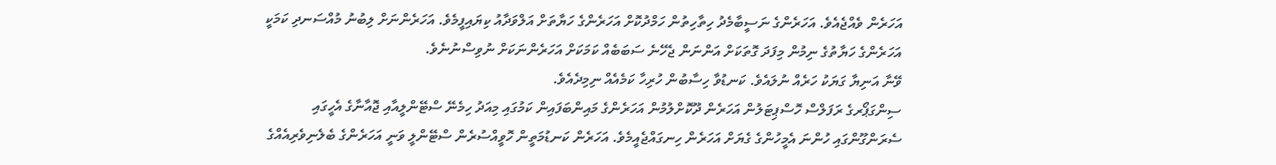އަހަރެން ވެއްޖެއެވެ. އަހަރެންގެ ނަސީބާމެދު ހިތާހިތުން ހަމްދުކޮށް އަހަރެންގެ ހަޔާތަށް އަލްވަދާއު ކިޔައިފީމެވެ. އަހަރެންނަށް ލިބުނު މުއްސަނދި ކަމަކީ އަހަރެންގެ ހަޔާތުގެ ނިމުން މިފަދަ ގޮތަކަށް އަންނަން ޖެހޭނެ ސަބަބެއް ކަމަކަށް އަހަރެންނަކަށް ނުވިސްނުނެވެ.
ވޭނާ އަނިޔާ ގަޔަކު ހަރެއް ނުލައެވެ. ކަނޑުވާ ހިސާބުން ހުރިހާ ކަމެއެއް ނިމިދެއެވެ.
ސިންގަޕޯރގެ ރަފަލްސް ހޮސްޕިޓަލުން އަހަރެން ދޫކޮށްލުމުން އަހަރެންގެ މައިންބަފައިން ކަމުގައި މިއަދު ހިމެނޭ ސްޓޭންލީއާއި ޖޮއާނާގެ އެހީގައި ސެރަންގޫންގައި ހުންނަ އެމީހުންގެ ގެޔަށް އަހަރެން ހިނގައްޖެއީމެވެ. އަހަރެން ކަނޑުމަތީން ހޮވީއްސުރެން ސްޓޭންލީ ވަނީ އަހަރެންގެ ބެލެނިވެރިއެއްގެ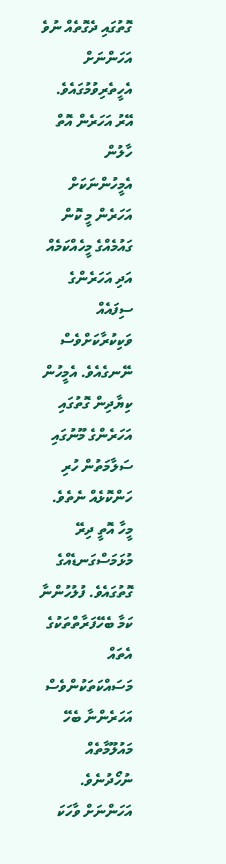ގޮތުގައި ދެގޮތެއް ނުވެ އަހަންނަށް އެހީތެރިވުމުގައެވެ. އޭރު އަހަރެން އޮތް ހާލުން އެމީހުންނަކަށް އަހަރެން މީ ކޮން ގައުމެއްގެ މީހެއްކަމެއް އަދި އަހަރެންގެ ސިފައެއް ވަކިކުރާކަށްވެސް ނޭނގެއެވެ. އެމީހުން ކިޔާދިން ގޮތުގައި އަހަރެންގެ މޫނުގައި ސަލާމަތުން ހުރި ހަންކޮޅެއް ނެތެވެ. މީހާ އޮތީ ދިރޭ މުޅަމަސްގަނޑެއްގެ ގޮތުގައެވެ. ފުލުހުންނާ ކަމާ ބެހޭފަރާތްތަކުގެ އެތައް މަސައްކަތަކުންވެސް އަހަރެންނާ ބެހޭ މައުލޫމާތެއް ނުހޯދުނެވެ. އަހަންނަށް ވާހަކަ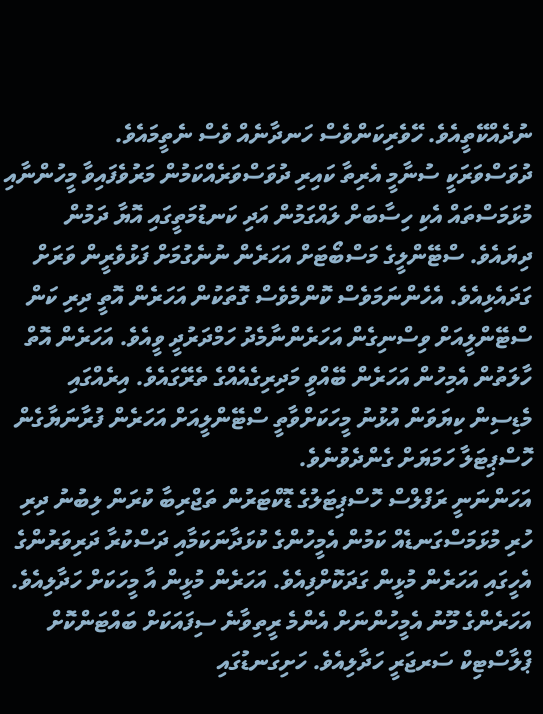ނުދެއްކޭތީއެވެ. ހޭވެރިކަންވެސް ހަނދާނެއް ވެސް ނެތީމައެވެ.
ދުވަސްވަރަކީ ސުނާމީ އެރިތާ ކައިރި ދުވަސްވަރެއްކަމުން މަރުވެފައިވާ މީހުންނާއި މުޅަމަސްތައް އެކި ހިސާބަށް ލައްގަމުން އަދި ކަނޑުމަތީގައި އޮޔާ ދަމުން ދިޔައެވެ. ސްޓޭންލީގެ މަސްބޯޓަށް އަހަރެން ނުނެގުމަށް ފަޅުވެރީން ވަރަށް ގަދައެޅިއެވެ. އެހެންނަމަވެސް ކޮންމެވެސް ގޮތަކުން އަހަރެން އޮތީ ދިރި ކަން ސްޓޭންލީއަށް ވިސްނިގެން އަހަރެންނާމެދު ހަމްދަރުދީ ވީއެވެ. އަހަރެން އޮތް ހާލަތުން އެމިހުން އަހަރެން ބޭއްވީ މަދިރިގެއެއްގެ ތެރޭގައެވެ. އިރެއްގައި މެޑިސިން ކިޔަވަން އުޅުނު މީހަކަށްވާތީ ސްޓޭންލީއަށް އަހަރެން ފުރާނަޔާގެން ހޮސްޕިޓަލާ ހަމަޔަށް ގެންދެވުނެވެ.
އަހަންނަނީ ރަފްލްސް ހޮސްޕިޓަލުގެ ޑޮކްޓަރުން ތަޖްރިބާ ކުރަން ލިބުނު ދިރި ހުރި މުޅަމަސްގަނޑެއް ކަމުން އެމީހުންގެ ކުޅަދާނަކަމާއި ދަސްކުރާ ދަރިވަރުންގެ އެހީގައި އަހަރެން މުޅީން ގަދަކޮށްފިއެވެ. އަހަރެން މުޅީން އާ މީހަކަށް ހަދާލިއެވެ. އަހަރެންގެ މޫނު އެމީހުންނަށް އެންމެ ރީތިވާނެ ސިފައަކަށް ބައްޓަންކޮށް ޕްލާސްޓިކް ސަރޖަރީ ހަދާލިއެވެ. ހަށިގަނޑުގައި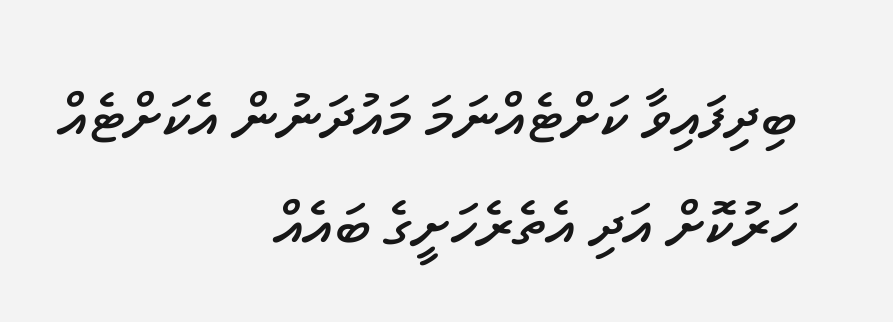ބިދިފައިވާ ކަށްޓެއްނަމަ މައުދަނުން އެކަށްޓެއް ހަރުކޮށް އަދި އެތެރެހަށީގެ ބައެއް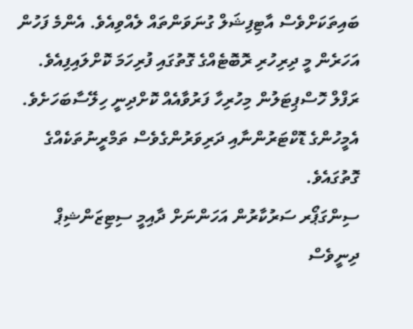ބައިތަކަށްވެސް އާޓިފިޝަލް ގުނަވަންތައް ލެއްވިއެވެ. އެންމެ ފަހުން އަހަރެން މީ ދިރިހުރި ރޮބޮޓެއްގެ ގޮތުގައި ފުރިހަމަ ކޮށްލައިފިއެވެ.
ރަފްލް ހޮސްޕިޓަލުން މިހުރިހާ ފަރުވާއެއް ކޮށްދިނީ ހިލޭސާބަހަށެވެ. އެމީހުންގެ ޑޮކްޓަރުންނާއި ދަރިވަރުންގެވެސް ތަމްރީނުތަކެއްގެ ގޮތުގައެވެ.
ސިންގަޕޯރ ސަރުކާރުން އަހަންނަށް ދާއިމީ ސިޓިޒަންޝިޕް ދިނީވެސް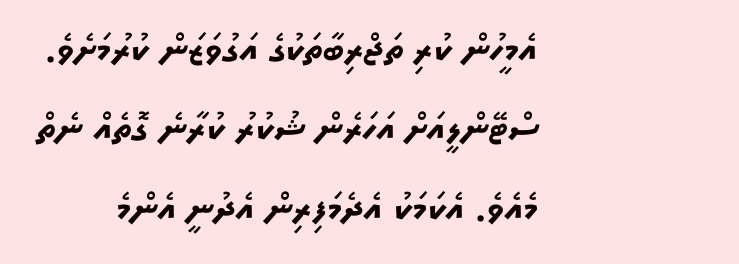އެމީހުން ކުރި ތަޖްރިބާތަކުގެ އަގުވަޒަން ކުރުމަށެވެ.
ސްޓޭންލީއަށް އަހަރެން ޝުކުރު ކުރާނެ ގޮތެއް ނެތް މެއެވެ. އެކަމަކު އެދެމަފިރިން އެދުނީ އެންމެ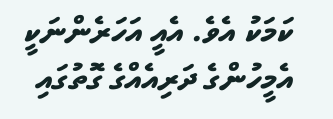ކަމަކު އެވެ. އެއީ އަހަރެންނަކީ އެމީހުންގެ ދަރިއެއްގެ ގޮތުގައި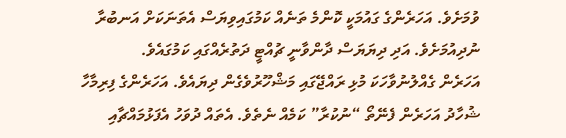ވުމަށެވެ. އަހަރެންގެ ގައުމަކީ ކޮންމެ ތަނެއް ކަމުގައިވިޔަސް އެތަނަކަށް އަނބުރާ ނުދިއުމަށެވެ. އަދި ދިޔަޔަސް ދާންވާނީ ޗުއްޓީ ދަތުރެއްގައި ކަމުގައެވެ.
އަހަރެން ގެއްލުނުވާހަކަ މުޅި ރައްޖޭގައި މަޝްހޫރުވެގެން ދިޔައެވެ. އަހަރެންގެ ފިރިމާހާ ޝުހާދު އަހަރެން ފެނޭތޯ “ނުކުރާ” ކަމެއް ނެތެވެ. އެތައް ދުވަހު އެފަޅުމައްޗާއި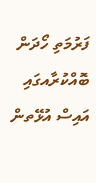ފަރުމަތި ހޯދަން ބޮއްކުރާއގައި އައިސް އުޅޭތން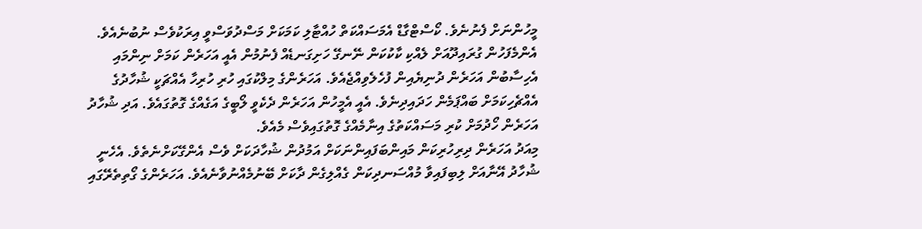މީހުންނަށް ފެނުނެވެ. ކޯސްޓްގާޑް އެމަސައްކަތް ހުއްޓާލި ކަމަކަށް މަސްދުވަސްވީ އިރަކުވެސް ނުބުނެއެވެ. އެންމެފަހުން ގުރައިދޫއަށް ލެއްކި ކާކުކަން ނޭނގޭ ހަށިގަނޑެއް ފެނުމުން އެއީ އަހަރެން ކަމަށް ނިންމައި އެހިސާބުން އަހަރެން ދުނިޔެއިން ފުހެލެވިއްޖެއެވެ. އަހަރެންގެ މިލްކުގައި ހުރި ހުރިހާ އެއްޗަކީ ޝުހާދުގެ އެއްޗެހިކަމަށް ބައްޕަމެން ހަދައިދިނެވެ. އެއީ އެމީހުން އަހަރެން ދެކެވީ ލޯބީގެ އަގެއްގެ ގޮތުގައެވެ. އަދި ޝުހާދު އަހަރެން ހޯދުމަށް ކުރި މަސައްކަތުގެ އިނާމެއްގެ ގޮތުގައިވެސް މެއެވެ.
މިއަދު އަހަރެން ދިރިހުރިކަން މައިންބަފައިންނަކަށް އަމުދުން ޝުހާދަކަށް ވެސް އެންގޭކަށްނެތެވެ. އެހެނީ ޝުހާދު އޭނާއަށް ލިބިފައިވާ މުއްސަނދިކަން ގެއްލިގެން ދާކަށް ބޭނުމެއްނުވާނެއެވެ. އަހަރެންގެ ގޯތިތެރޭގައި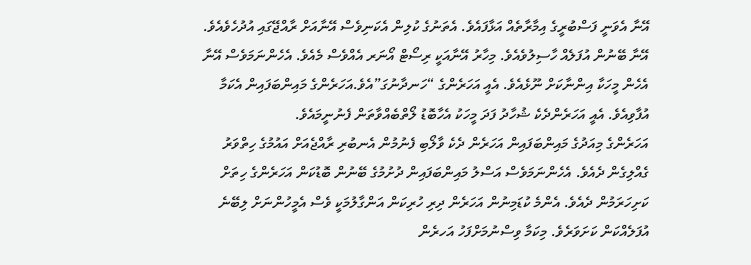އޭނާ އެވަނީ ފަސްބުރީގެ އިމާރާތެއް އަޅާފައެވެ. އެތަނުގެ ކުލިން އެކަނިވެސް އޭނާއަށް ރާއްޖޭގައި އުދުހެވެއެވެ. އޭނާ ބޭނުން އުފަލެއް ހާސިލުވެއެވެ. މިހާރު އޭނާއަކީ ރިސޯޓް އޯނަރ އެއްވެސް މެއެވެ. އެހެންނަމަވެސް އޭނާ އެހެން މީހަކާ އިންނާކަށް ނޫޅެއެވެ. އެއީ އަހަރެންގެ “ހަނދާނުގަ”އެވެ.އަހަރެންގެ މައިންބަފައިން އެކަމާ އުފާވިއެވެ. އެއީ އަހަރެންދެކެ ޝުހާދު ފަދަ މީހަކު އެހާބޮޑު ލޯތްބެއްވާތަން ފެނުނީމައެވެ.
އަހަރެންގެ މިއަދުގެ މައިންބަފައިން އަހަރެން ދެކެ ވާލޯބި ފެނުމުން އެނބުރި ރާއްޖެއަށް އައުމުގެ ހިތްވަރު ގެއްލިގެން ދެއެވެ. އެހެންނަމަވެސް އަސްލު މައިންބަފައިން ދުށުމުގެ ބޭނުން ބޮޑުކަން އަހަރެންގެ ހިތަށް ކަށިހަރަމުން ދެއެވެ. އެންމެ ކުޑަމިނުން އަހަރެން ދިރި ހުރިކަން އަންގާލުމަކީ ވެސް އެމީހުންނަށް ލިބޭނެ އުފަލެއްކަން ކަށަވަރެވެ. މިކަމާ ވިސްނުމަށްފަހު އަހރެން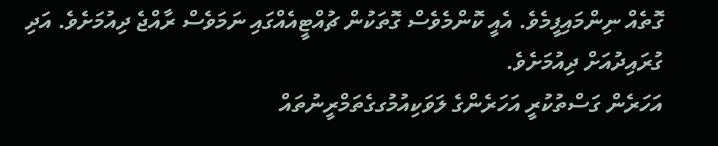ގޮތެއް ނިންމައިފީމެވެ. އެއީ ކޮންމެވެސް ގޮތަކުން ޗުއްޓީއެއްގައި ނަމަވެސް ރާއްޖެ ދިއުމަށެވެ. އަދި ގުރައިދުއަށް ދިއުމަށެވެ.
އަހަރެން ގަސްތުކުރީ އަހަރެންގެ ލަވަކިއުމުގގެތަމްރީނުތައް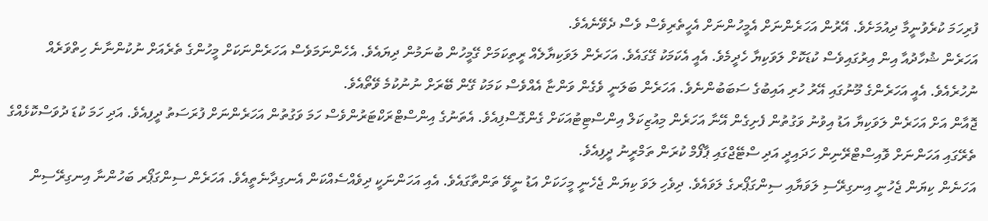ފުރިހަމަ ކުރެވުނީމާ ދިއުމަށެވެ. އޭރުން އަހަރެންނަށް އެމީހުންނަށް އެހީތެރިވެސް ވެސް ދެވޭނެއެވެ.
އަހަރެން ޝުހާދުއާ އިން އިރުގައިވެސް ކުޑަކޮށް ލަވަކިޔާ ހެދީމެވެ. އެއީ އެކަމަކު ގޭގައެވެ. އަހަރެން ލަވަކިޔާލެއް ރީތިކަމަށް ގޭމީހުން ބުނަމުން ދިޔައެވެ. އެހެންނަމަވެސް އަހަރެންނަކަށް މީހުންގެ ތެރެއަށް ނުކުންނާނެ ހިތްވަރެއް ނުހުރެއެވެ. އެއީ އަހަރެންގެ މޫނުގައި އޭރު ހުރި އައިބުގެ ސަބަބުންނެވެ. އަހަރެން ބަލަނީ ވެގެން ވަންޏާ އެއްވެސް ކަމަކު ގޭން ބޭރަށް ނުނުކުމެ ވޭތޯއެވެ.
ޖޮއާން އަށް އަހަރެން ލަވަކިޔާ އަޑު އިވުނު ވަގުތުން ފެށިގެން އޭނާ އަހަރެން މިއުޒިކަލް އިންސްޓިޓުއަކަށް ގެންގޮސްފިއެވެ. އެތަނުގެ އިންސްޓްރަކްޓަރުންވެސް ހަމަ ވަގުތުން އަހަރެންނަށް ފުރަސަތު ދީފިއެވެ. އަދި ހަމަ ކުޑަ ދުވަސްކޮޅެއްގެ ތެރޭގައި އަހަންނަށް ވޮއިސްޓްރޭނިން ހަދައިދީ އަދި ސްޓޭޖްގައި ޕާފޯމް ކުރަން ތަމްރީނު ދީފިއެވެ.
އަހަނެން ކިޔަން ޖެހުނީ އިނގިރޭސި ލަވަޔާއި ސިންގަޕޯރގެ ލަވައެވެ. ދިވެހި ލަވަ ކިޔަން ޖެހެނީ މީހަކަށް އަޑު ނީވޭ ތަންތާގައެވެ. އެއި އަހަންނަކީ ދިވެއްސެއްކަން އެނގިދާނެތީއެވެ. އަހަރެން ސިންގަޕޯރ ބަހުންނާ އިނގިރޭސިން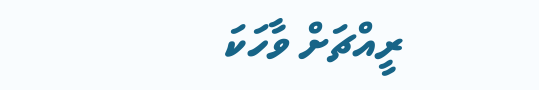ރީއްޗަށް ވާހަކަ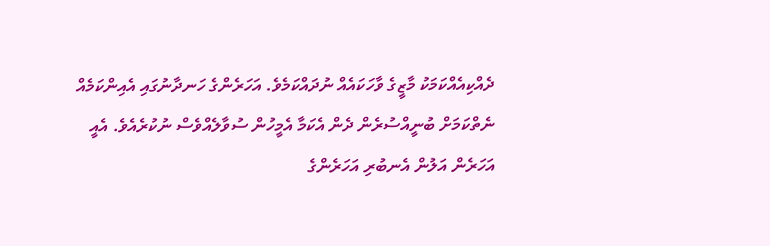ދެއްކިއެއްކަމަކު މާޒީގެ ވާހަކައެއް ނުދައްކަމެވެ. އަހަރެންގެ ހަނދާނުގައި އެއިންކަމެއް ނެތްކަމަށް ބުނީއްސުރެން ދެން އެކަމާ އެމީހުން ސުވާލެއްވެސް ނުކުރެއެވެ. އެއީ އަހަރެން އަލުން އެނބުރި އަހަރެންގެ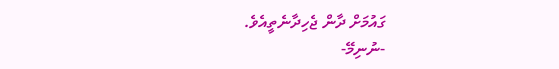ގައުމަށް ދާން ޖެހިދާނެތީއެވެ.
-ނުނިމޭ-